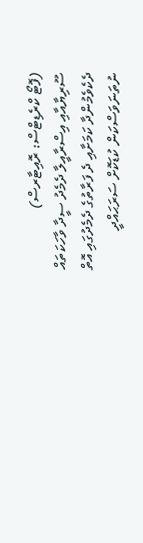(ފޮޓޯ ކްރެޑިޓްސް: ރޮއިޓާރސް)
ސޫރިޔާއާއި އިސްރާއީލާ ދެމެދު ސީދާ ވާހަކަތައް ދެކެވެމުންދާ ކަމަށާއި ދެ ފަރާތުގެ ދެމެދުގައި އޮތް ނުތަނަވަސްކަން ކުޑަކޮށް ސަރަޙައްދީ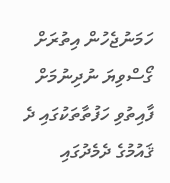ހަމަނުޖެހުން އިތުރަށް ގޯސްވިޔަ ނުދިނުމަށް ފާއިތުވި ހަފުތާތަކުގައި ދެ ޤައުމުގެ ދެމެދުގައި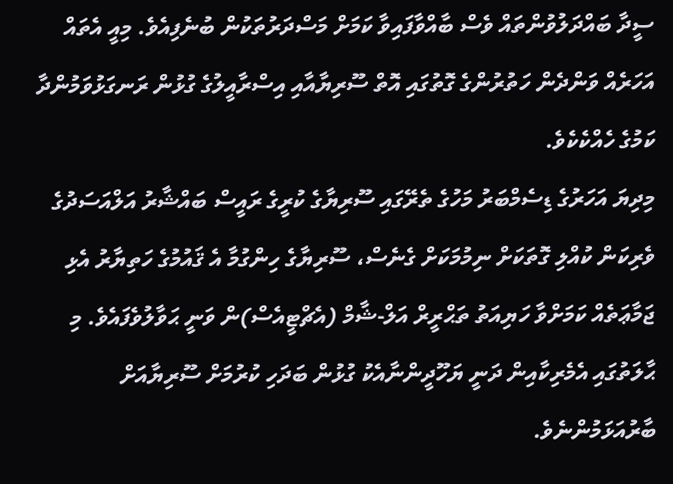ސީދާ ބައްދަލުވުންތައް ވެސް ބާއްވާފައިވާ ކަމަށް މަސްދަރުތަކުން ބުނެފިއެވެ. މިއީ އެތައް އަހަރެއް ވަންދެން ހަތުރުންގެ ގޮތުގައި އޮތް ސޫރިޔާއާއި އިސްރާއީލުގެ ގުޅުން ރަނގަޅުވަމުންދާ ކަމުގެ ހެއްކެކެވެ.
މިދިޔަ އަހަރުގެ ޑިސެމްބަރު މަހުގެ ތެރޭގައި ސޫރިޔާގެ ކުރީގެ ރައީސް ބައްޝާރު އަލްއަސަދުގެ ވެރިކަން ކުއްލި ގޮތަކަށް ނިމުމަކަށް ގެނެސް، ސޫރިޔާގެ ހިންގުމާ އެ ޤައުމުގެ ހަތިޔާރު އެޅި ޖަމާޢަތެއް ކަމަށްވާ ހަޔިއަތު ތަޙްރީރް އަލް-ޝާމް (އެޗްޓީއެސް)ން ވަނީ ޙަވާލުވެފައެވެ. މި ޙާލަތުގައި އެމެރިކާއިން ދަނީ ޔަހޫދީންނާއެކު ގުޅުން ބަދަހި ކުރުމަށް ސޫރިޔާއަށް ބާރުއަޅަމުންނެވެ.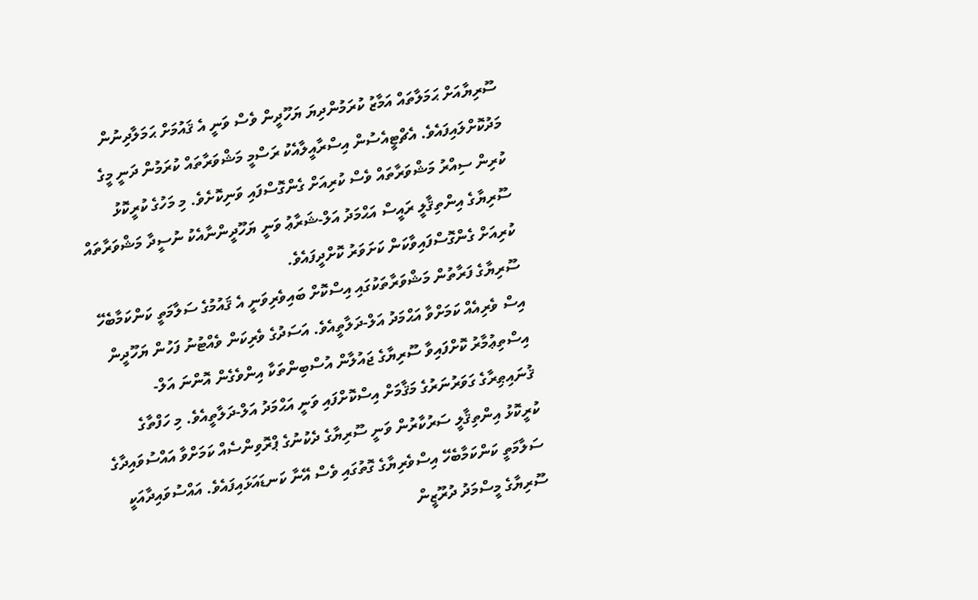ސޫރިޔާއަށް ޙަމަލާތައް އަމާޒު ކުރަމުންދިޔަ ޔަހޫދީން ވެސް ވަނީ އެ ޤައުމަށް ޙަމަލާދިނުން މަދުކޮށްލައިފައެވެ. އެޗްޓީއެސުން އިސްރާއީލާއެކު ރަސްމީ މަޝްވަރާތައް ކުރަމުން ދަނީ މީގެ ކުރިން ސިއްރު މަޝްވަރާތައް ވެސް ކުރިއަށް ގެންގޮސްފައި ވަނިކޮށެވެ. މި މަހުގެ ކުރީކޮޅު ސޫރިޔާގެ އިންތިޤާލީ ރައީސް އަޙްމަދު އަލް-ޝަރާޢު ވަނީ ޔަހޫދީންނާއެކު ނުސީދާ މަޝްވަރާތައް ކުރިއަށް ގެންގޮސްފައިވާކަން ކަށަވަރު ކޮށްދީފައެވެ.
ސޫރިޔާގެ ފަރާތުން މަޝްވަރާތަކުގައި އިސްކޮށް ބައިވެރިވަނީ އެ ޤައުމުގެ ސަލާމަތީ ކަންކަމާބެހޭ އިސް ވެރިއެއް ކަމަށްވާ އަޙްމަދު އަލް-ދަލާތީއެވެ. އަސަދުގެ ވެރިކަން ވެއްޓުނު ފަހުން ޔަހޫދީން އިސްތިޢުމާރު ކޮށްފައިވާ ސޫރިޔާގެ ޖައުލާން އުސްބިންތަކާ އިންވެގެން އޮންނަ އަލް-ޤުނައިޠިރާގެ ގަވަރުނަރުގެ މަޤާމަށް އިސްކޮށްފައި ވަނީ އަޙްމަދު އަލް-ދަލާތީއެވެ. މި ހަފްތާގެ ކުރީކޮޅު އިންތިޤާލީ ސަރުކާރުން ވަނީ ސޫރިޔާގެ ދެކުނުގެ ޕްރޮވިންސެއް ކަމަށްވާ އައްސުވައިދާގެ ސަލާމަތީ ކަންކަމާބެހޭ އިސްވެރިޔާގެ ގޮތުގައި ވެސް އޭނާ ކަނޑައަޅައިފައެވެ. އައްސުވައިދާއަކީ ސޫރިޔާގެ މީސްމަދު ދުރޫޒީން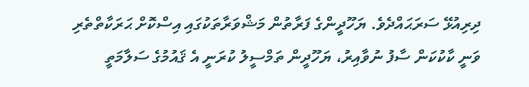ދިރިއުޅޭ ސަރަޙައްދެވެ. ޔަހޫދީންގެ ފަރާތުން މަޝްވަރާތަކުގައި އިސްކޮށް ޙަރަކާތްތެރި ވަނީ ކާކުކަން ސާފު ނުވާއިރު، ޔަހޫދީން ތަމްސީލު ކުރަނީ އެ ޤައުމުގެ ސަލާމަތީ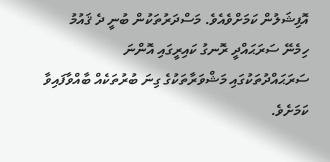އޮފިޝަލުން ކަމަށްވެއެވެ. މަސްދަރުތަކުން ބުނީ ދެ ޤައުމު ހިމެނޭ ސަރަޙައްދީ ރޮނގު ކައިރީގައި އޮންނަ ސަރަޙައްދުތަކުގައި މަޝްވަރާތަކުގެ ގިނަ ބުރުތަކެއް ބާއްވާފައިވާ ކަމަށެވެ.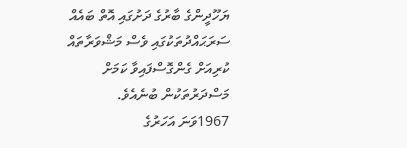ޔަހޫދީންގެ ބާރުގެ ދަށުގައި އޮތް ބައެއް ސަރަޙައްދުތަކުގައި ވެސް މަޝްވަރާތައް ކުރިއަށް ގެންގޮސްފައިވާ ކަމަށް މަސްދަރުތަކުން ބުނެއެވެ.
1967ވަނަ އަހަރުގެ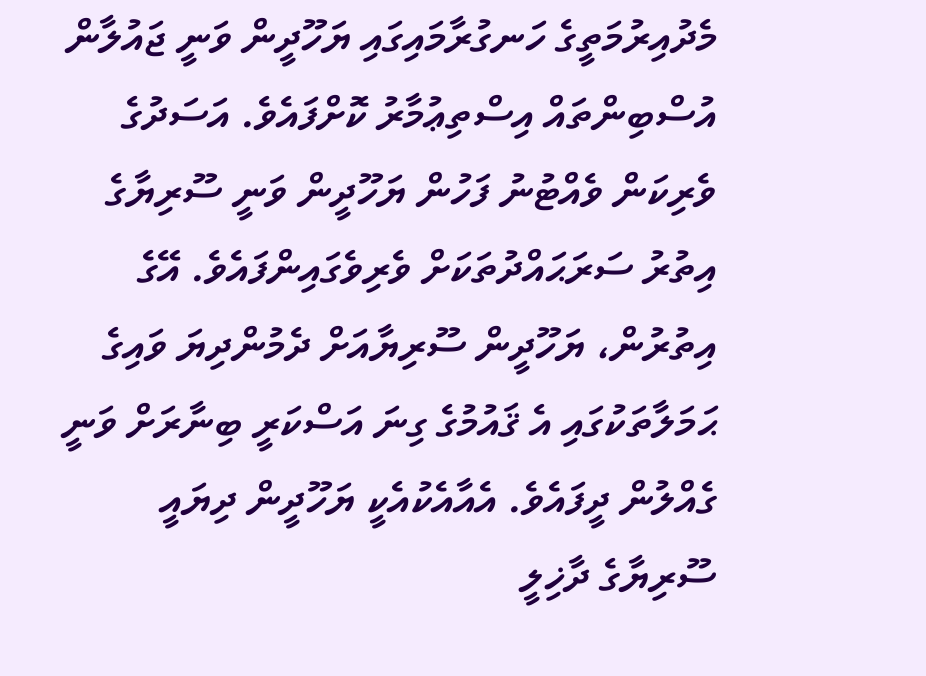މެދުއިރުމަތީގެ ހަނގުރާމައިގައި ޔަހޫދީން ވަނީ ޖައުލާން އުސްބިންތައް އިސްތިޢުމާރު ކޮށްފައެވެ. އަސަދުގެ ވެރިކަން ވެއްޓުނު ފަހުން ޔަހޫދީން ވަނީ ސޫރިޔާގެ އިތުރު ސަރަޙައްދުތަކަށް ވެރިވެގައިންފައެވެ. އޭގެ އިތުރުން، ޔަހޫދީން ސޫރިޔާއަށް ދެމުންދިޔަ ވައިގެ ޙަމަލާތަކުގައި އެ ޤައުމުގެ ގިނަ އަސްކަރީ ބިނާރަށް ވަނީ ގެއްލުން ދީފައެވެ. އެއާއެކުއެކީ ޔަހޫދީން ދިޔައީ ސޫރިޔާގެ ދާޚިލީ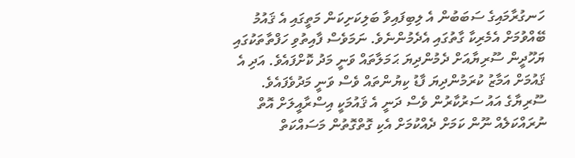ހަނގުރާމައިގެ ސަބަބުން އެ ލިބިފައިވާ ބަލިކަށިކަން މަތީގައި އެ ޤައުމު ބޭއްވުމަށް އެމެރިކާ ގާތުގައި އެދެމުންނެވެ. ނަމަވެސް ފާއިތުވި ހަފްތާތަކުގައި ޔަހޫދީން ސޫރިޔާއަށް ދެމުންދިޔަ ޙަމަލާތައް ވަނީ މަދު ކޮށްފައެވެ. އަދި އެ ޤައުމަށް އަމާޒު ކުރަމުންދިޔަ ފާޑު ކިޔުންތައް ވެސް ވަނީ މަދުވެފައެވެ. ސޫރިޔާގެ އައު ސަރުކާރުން ވެސް ދަނީ އެ ޤައުމަކީ އިސްރާއީލަށް އޮތް ނުރައްކަލެއް ނޫން ކަމަށް ދެއްކުމަށް އެކި ގޮތްގޮތުން މަސައްކަތް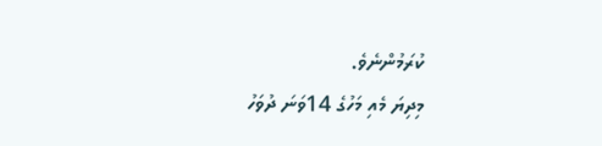ކުރަމުންނެވެ.
މިދިޔަ މެއި މަހުގެ 14ވަނަ ދުވަހު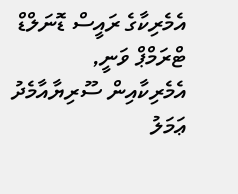އެމެރިކާގެ ރައީސް ޑޮނަލްޑް ޓްރަމްޕް ވަނީ, އެމެރިކާއިން ސޫރިޔާއާމެދު ޢަމަލު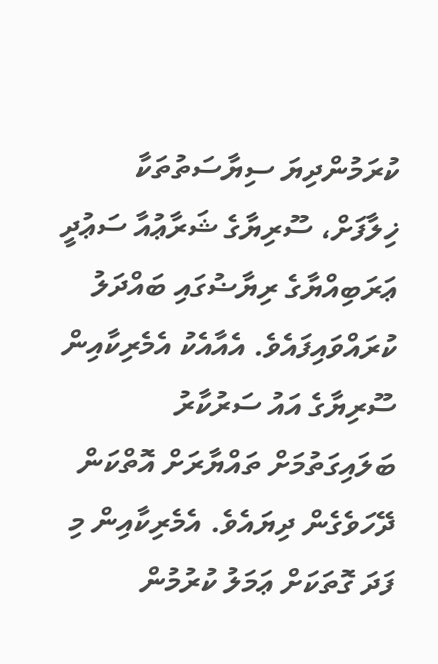ކުރަމުންދިޔަ ސިޔާސަތުތަކާ ޚިލާފަށް، ސޫރިޔާގެ ޝަރާޢުއާ ސަޢުދީ ޢަރަބިއްޔާގެ ރިޔާޟުގައި ބައްދަލު ކުރައްވައިފައެވެ. އެއާއެކު އެމެރިކާއިން ސޫރިޔާގެ އައު ސަރުކާރު ބަލައިގަތުމަށް ތައްޔާރަށް އޮތްކަން ދޭހަވެގެން ދިޔައެވެ. އެމެރިކާއިން މި ފަދަ ގޮތަކަށް ޢަމަލު ކުރުމުން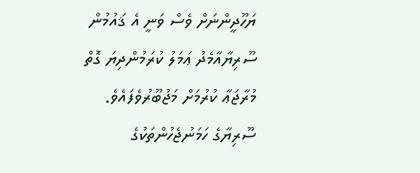ޔަހޫދީންނަށް ވެސް ވަނީ އެ ޤައުމުން ސޫރިޔާއާމެދު ޢަމަލު ކުރަމުންދިޔަ ގޮތް މުރާޖަޢާ ކުރުމަށް މަޖުބޫރުވެފައެވެ. ސޫރިޔާގެ ހަމަނުޖެހުންތަކުގެ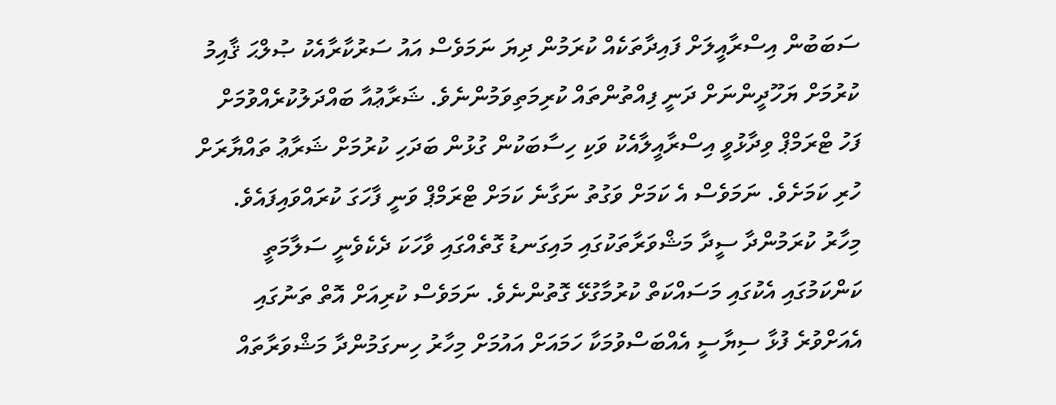ސަބަބުން އިސްރާއީލަށް ފައިދާތަކެއް ކުރަމުން ދިޔަ ނަމަވެސް އައު ސަރުކާރާއެކު ޞުލްޙަ ޤާއިމު ކުރުމަށް ޔަހޫދީންނަށް ދަނީ ފިއްތުންތައް ކުރިމަތިވަމުންނެވެ. ޝަރާޢުއާ ބައްދަލުކުރެއްވުމަށް ފަހު ޓްރަމްޕް ވިދާޅުވީ އިސްރާއީލާއެކު ވަކި ހިސާބަކުން ގުޅުން ބަދަހި ކުރުމަށް ޝަރާޢު ތައްޔާރަށް ހުރި ކަމަށެވެ. ނަމަވެސް އެ ކަމަށް ވަގުތު ނަގާނެ ކަމަށް ޓްރަމްޕް ވަނީ ފާހަގަ ކުރައްވައިފައެވެ.
މިހާރު ކުރަމުންދާ ސީދާ މަޝްވަރާތަކުގައި މައިގަނޑު ގޮތެއްގައި ވާހަކަ ދެކެވެނީ ސަލާމަތީ ކަންކަމުގައި އެކުގައި މަސައްކަތް ކުރުމާގުޅޭ ގޮތުންނެވެ. ނަމަވެސް ކުރިއަށް އޮތް ތަނުގައި އެއަށްވުރެ ފުޅާ ސިޔާސީ އެއްބަސްވުމަކާ ހަމައަށް އައުމަށް މިހާރު ހިނގަމުންދާ މަޝްވަރާތައް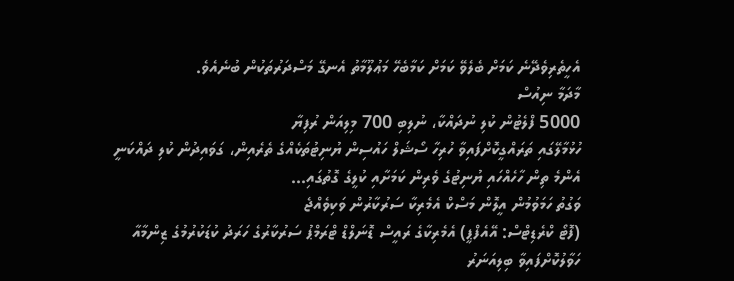އެހީތެރިވެދޭނެ ކަމަށް ބެލެވޭ ކަމަށް ކަމާބެހޭ މަޢުލޫމާތު އެނގޭ މަސްދަރުތަކުން ބުނެއެވެ.
މާދަމާ ނިއުސް
5000 ފްލެޓުން ކުލި ނުދައްކާ، ނުލިބި 700 މިލިއަން ރުފިޔާ
ހުޅުމާލޭގައި ތަރައްގީކޮށްފައިވާ ހުރިހާ ސޯޝަލް ހައުސިން ޔުނިޓުތަކެއްގެ ތެރެއިން، ގަވައިދުން ކުލި ދައްކަނީ އެންމެ ތިން ހާހެއްހައި ޔުނިޓުގެ ވެރިން ކަމަށާއި ކުލީގެ ގޮތުގައި...
ވަގުތު ހަމަވުމުން އީލޮން މަސްކް އެމެރިކާ ސަރުކާރުން ވަކިވެއްޖެ
(ފޮޓޯ ކްރެޑިޓްސް: އޭއެފްޕީ) އެމެރިކާގެ ރައީސް ޑޮނަލްޑް ޓްރަމްޕު ސަރުކާރުގެ ހަރަދު ކުޑަކުރުމުގެ ޒިންމާއާ ހަވާލުކޮށްފައިވާ ބިލިއަނަރު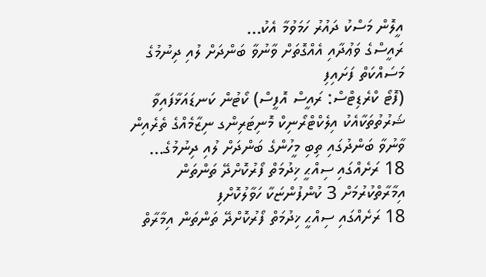އީލޮން މަސްކު ދައުރު ހަމަވުމާ އެކު...
ރައީސްގެ ވަޢުދާއި އެއްގޮތަށް ވާނުވާ ބަންދަށް ލުއި ދިނުމުގެ މަސައްކަތް ފަށައިފި
(ފޮޓޯ ކްރެޑިޓްސް: ރައީސް އޮފީސް) ކޯޓުން ކަނޑައަޅާފައިވާ ޝަރުތުތަކާއެކު އިލެކްޓްރޯނިކް މޮނިޓަރިންގ ނިޒާމެއްގެ ތެރެއިން ވާނުވާ ބަންދުގައި ތިބި މީހުންގެ ބަންދަށް ލުއި ދިނުމުގެ...
18 ރަށެއްގައި ސިއްޙީ ޚިދުމަތް ފޯރުކޮށްދޭ ތަންތަން އިމާރާތްކުރުމަށް 3 ކުންފުންޏަކާ ހަވާލުކޮށްފި
18 ރަށެއްގައި ސިއްޙީ ޚިދުމަތް ފޯރުކޮށްދޭ ތަންތަން އިމާރާތް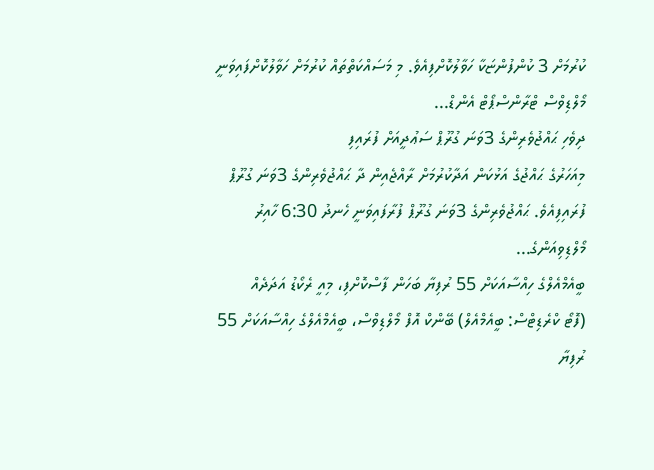ކުރުމަށް 3 ކުންފުންޏަކާ ހަވާލުކޮށްފިއެވެ. މި މަސައްކަތްތައް ކުރުމަށް ހަވާލުކޮށްފައިވަނީ މޯލްޑިވްސް ޓްރާންސްޕޯޓް އެންޑް...
ދިވެހި ޙައްޖުވެރިންގެ 3ވަނަ ގުރޫޕް ސަޢުދީއަށް ފުރައިފި
މިއަހަރުގެ ޙައްޖުގެ އަޅުކަން އަދާކުރުމަށް ރާއްޖެއިން ދާ ޙައްޖުވެރިންގެ 3ވަނަ ގުރޫޕް ފުރައިފިއެވެ. ޙައްޖުވެރިންގެ 3ވަނަ ގުރޫޕް ފުރާފައިވަނީ ހެނދު 6:30 ހާއިރު މޯލްޑިވިއަންގެ...
ބީއެމްއެލްގެ ހިއްސާއަކަށް 55 ރުފިޔާ ބަހަން ފާސްކޮށްފި، މިއީ ރެކޯޑު އަދަދެއް
(ފޮޓޯ ކްރެޑިޓްސް: ބީއެމްއެލް) ބޭންކް އޮފް މޯލްޑިވްސް، ބީއެމްއެލްގެ ހިއްސާއަކަށް 55 ރުފިޔާ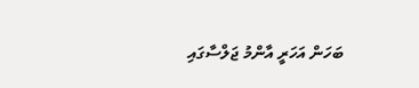ބަހަން އަހަރީ އާންމު ޖަލްސާގައި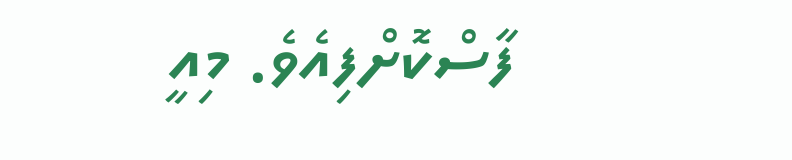ފާސްކޮށްފިއެވެ. މިއީ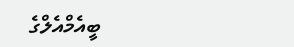ބީއެމްއެލްގެ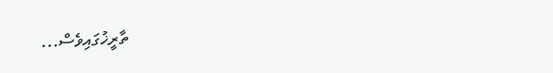ތާރީޚުގައިވެސް...